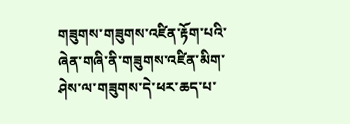གཟུགས་གཟུགས་འཛིན་རྟོག་པའི་ཞེན་གཞི་ནི་གཟུགས་འཛིན་མིག་ཤེས་ལ་གཟུགས་དེ་ཕར་ཆད་པ་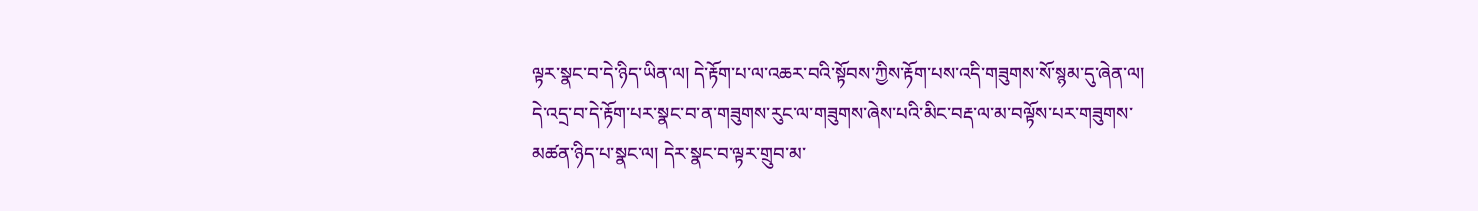ལྟར་སྣང་བ་དེ་ཉིད་ཡིན་ལ། དེ་རྟོག་པ་ལ་འཆར་བའི་སྟོབས་ཀྱིས་རྟོག་པས་འདི་གཟུགས་སོ་སྙམ་དུ་ཞེན་ལ། དེ་འདྲ་བ་དེ་རྟོག་པར་སྣང་བ་ན་གཟུགས་རུང་ལ་གཟུགས་ཞེས་པའི་མིང་བརྡ་ལ་མ་བལྟོས་པར་གཟུགས་མཚན་ཉིད་པ་སྣང་ལ། དེར་སྣང་བ་ལྟར་གྲུབ་མ་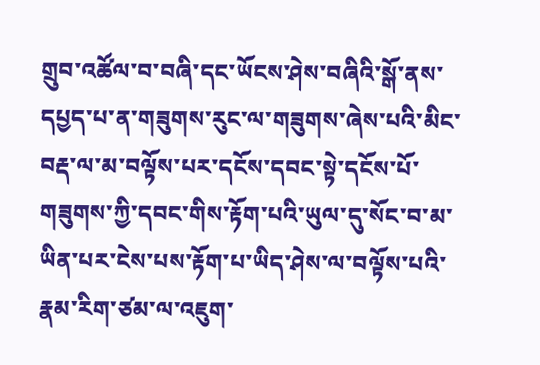གྲུབ་འཚོལ་བ་བཞི་དང་ཡོངས་ཤེས་བཞིའི་སྒོ་ནས་དཔྱད་པ་ན་གཟུགས་རུང་ལ་གཟུགས་ཞེས་པའི་མིང་བརྡ་ལ་མ་བལྟོས་པར་དངོས་དབང་སྟེ་དངོས་པོ་གཟུགས་ཀྱི་དབང་གིས་རྟོག་པའི་ཡུལ་དུ་སོང་བ་མ་ཡིན་པར་ངེས་པས་རྟོག་པ་ཡིད་ཤེས་ལ་བལྟོས་པའི་རྣམ་རིག་ཙམ་ལ་འཇུག་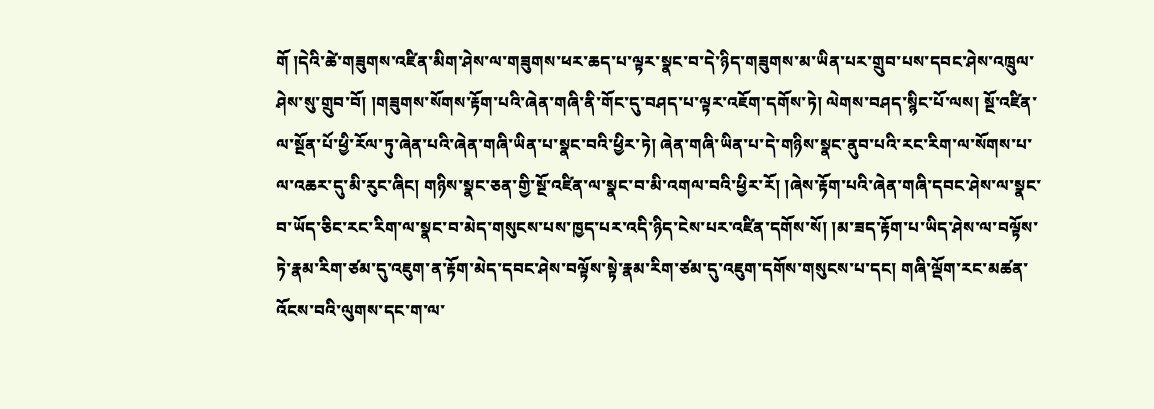གོ །དེའི་ཚེ་གཟུགས་འཛིན་མིག་ཤེས་ལ་གཟུགས་ཕར་ཆད་པ་ལྟར་སྣང་བ་དེ་ཉིད་གཟུགས་མ་ཡིན་པར་གྲུབ་པས་དབང་ཤེས་འཁྲུལ་ཤེས་སུ་གྲུབ་བོ། །གཟུགས་སོགས་རྟོག་པའི་ཞེན་གཞི་ནི་གོང་དུ་བཤད་པ་ལྟར་འཇོག་དགོས་ཏེ། ལེགས་བཤད་སྙིང་པོ་ལས། སྔོ་འཛིན་ལ་སྔོན་པོ་ཕྱི་རོལ་ཏུ་ཞེན་པའི་ཞེན་གཞི་ཡིན་པ་སྣང་བའི་ཕྱིར་ཏེ། ཞེན་གཞི་ཡིན་པ་དེ་གཉིས་སྣང་ནུབ་པའི་རང་རིག་ལ་སོགས་པ་ལ་འཆར་དུ་མི་རུང་ཞིང། གཉིས་སྣང་ཅན་གྱི་སྔོ་འཛིན་ལ་སྣང་བ་མི་འགལ་བའི་ཕྱིར་རོ། །ཞེས་རྟོག་པའི་ཞེན་གཞི་དབང་ཤེས་ལ་སྣང་བ་ཡོད་ཅིང་རང་རིག་ལ་སྣང་བ་མེད་གསུངས་པས་ཁྱད་པར་འདི་ཉིད་ངེས་པར་འཛིན་དགོས་སོ། །མ་ཟད་རྟོག་པ་ཡིད་ཤེས་ལ་བལྟོས་ཏེ་རྣམ་རིག་ཙམ་དུ་འཇུག་ན་རྟོག་མེད་དབང་ཤེས་བལྟོས་སྟེ་རྣམ་རིག་ཙམ་དུ་འཇུག་དགོས་གསུངས་པ་དང། གཞི་ལྡོག་རང་མཚན་འོངས་བའི་ལུགས་དང་ག་ལ་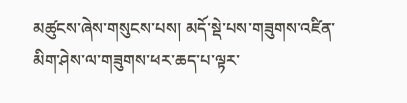མཚུངས་ཞེས་གསུངས་པས། མདོ་སྡེ་པས་གཟུགས་འཛིན་མིག་ཤེས་ལ་གཟུགས་ཕར་ཆད་པ་ལྟར་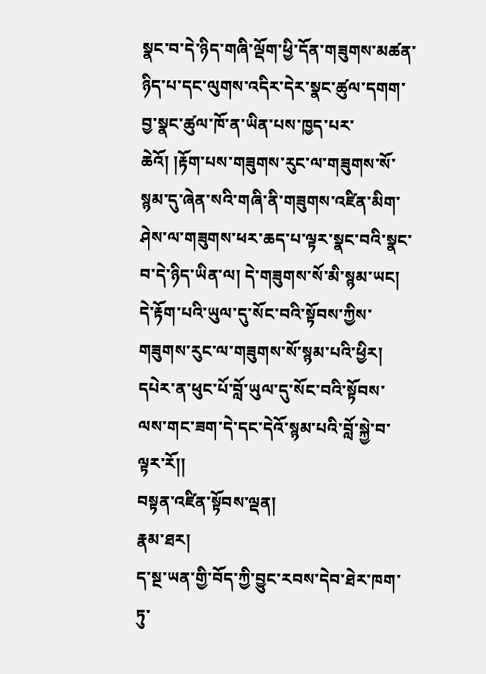སྣང་བ་དེ་ཉིད་གཞི་ལྡོག་ཕྱི་དོན་གཟུགས་མཚན་ཉིད་པ་དང་ལུགས་འདིར་དེར་སྣང་ཚུལ་དགག་བྱ་སྣང་ཚུལ་ཁོ་ན་ཡིན་པས་ཁྱད་པར་ཆེའོ། །རྟོག་པས་གཟུགས་རུང་ལ་གཟུགས་སོ་སྙམ་དུ་ཞེན་སའི་གཞི་ནི་གཟུགས་འཛིན་མིག་ཤེས་ལ་གཟུགས་ཕར་ཆད་པ་ལྟར་སྣང་བའི་སྣང་བ་དེ་ཉིད་ཡིན་ལ། དེ་གཟུགས་སོ་མི་སྙམ་ཡང། དེ་རྟོག་པའི་ཡུལ་དུ་སོང་བའི་སྟོབས་ཀྱིས་གཟུགས་རུང་ལ་གཟུགས་སོ་སྙམ་པའི་ཕྱིར། དཔེར་ན་ཕུང་པོ་བློ་ཡུལ་དུ་སོང་བའི་སྟོབས་ལས་གང་ཟག་དེ་དང་དེའོ་སྙམ་པའི་བློ་སྐྱེ་བ་ལྟར་རོ།།
བསྟན་འཛིན་སྟོབས་ལྡན།
རྣམ་ཐར།
ད་སྔ་ཡན་གྱི་བོད་ཀྱི་བྱུང་རབས་དེབ་ཐེར་ཁག་ཏུ་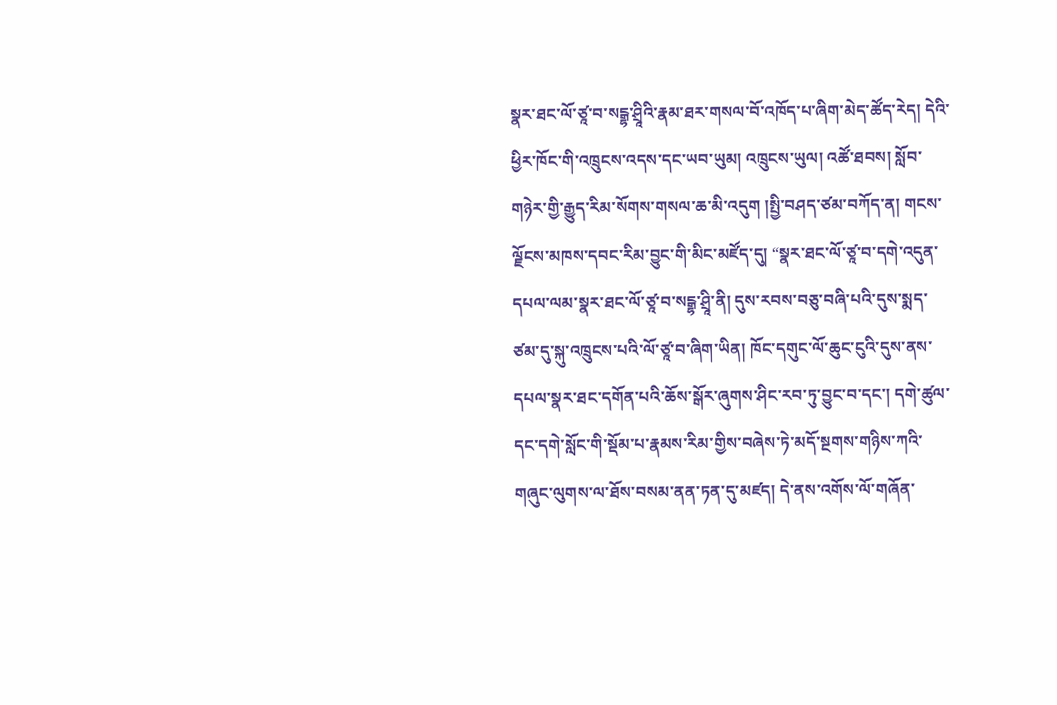སྣར་ཐང་ལོ་ཙཱ་བ་སངྒྷ་ཤྲཱིའི་རྣམ་ཐར་གསལ་བོ་འཁོད་པ་ཞིག་མེད་ཚོད་རེད། དེའི་ཕྱིར་ཁོང་གི་འཁྲུངས་འདས་དང་ཡབ་ཡུམ། འཁྲུངས་ཡུལ། འཚོ་ཐབས། སློབ་གཉེར་གྱི་རྒྱུད་རིམ་སོགས་གསལ་ཆ་མི་འདུག །སྤྱི་བཤད་ཙམ་བཀོད་ན། གངས་ལྗོངས་མཁས་དབང་རིམ་བྱུང་གི་མིང་མཛོད་དུ། “སྣར་ཐང་ལོ་ཙཱ་བ་དགེ་འདུན་དཔལ་ལམ་སྣར་ཐང་ལོ་ཙཱ་བ་སངྒྷ་ཤྲཱི་ནི། དུས་རབས་བཅུ་བཞི་པའི་དུས་སྨད་ཙམ་དུ་སྐུ་འཁྲུངས་པའི་ལོ་ཙཱ་བ་ཞིག་ཡིན། ཁོང་དགུང་ལོ་ཆུང་ངུའི་དུས་ནས་དཔལ་སྣར་ཐང་དགོན་པའི་ཆོས་སྒོར་ཞུགས་ཤིང་རབ་ཏུ་བྱུང་བ་དང་། དགེ་ཚུལ་དང་དགེ་སློང་གི་སྡོམ་པ་རྣམས་རིམ་གྱིས་བཞེས་ཏེ་མདོ་སྔགས་གཉིས་ཀའི་གཞུང་ལུགས་ལ་ཐོས་བསམ་ནན་ཏན་དུ་མཛད། དེ་ནས་འགོས་ལོ་གཞོན་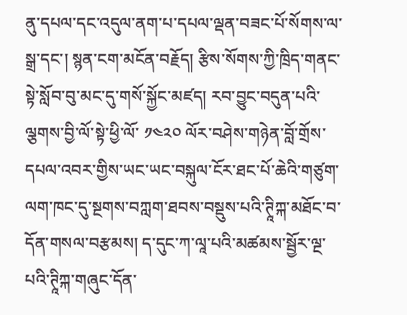ནུ་དཔལ་དང་འདུལ་ནག་པ་དཔལ་ལྡན་བཟང་པོ་སོགས་ལ་སྒྲ་དང་། སྙན་ངག་མངོན་བརྗོད། རྩིས་སོགས་ཀྱི་ཁྲིད་གནང་སྟེ་སློབ་བུ་མང་དུ་གསོ་སྐྱོང་མཛད། རབ་བྱུང་བདུན་པའི་ལྕགས་བྱི་ལོ་སྟེ་ཕྱི་ལོ་ ༡༤༢༠ ལོར་བཤེས་གཉེན་བློ་གྲོས་དཔལ་འབར་གྱིས་ཡང་ཡང་བསྐུལ་ངོར་ཐང་པོ་ཆེའི་གཙུག་ལག་ཁང་དུ་སྔགས་བཀླག་ཐབས་བསྡུས་པའི་ཊཱིཀྐ་མཐོང་བ་དོན་གསལ་བརྩམས། ད་དུང་ཀ་ལཱ་པའི་མཚམས་སྦྱོར་ལྔ་པའི་ཊཱིཀྐ་གཞུང་དོན་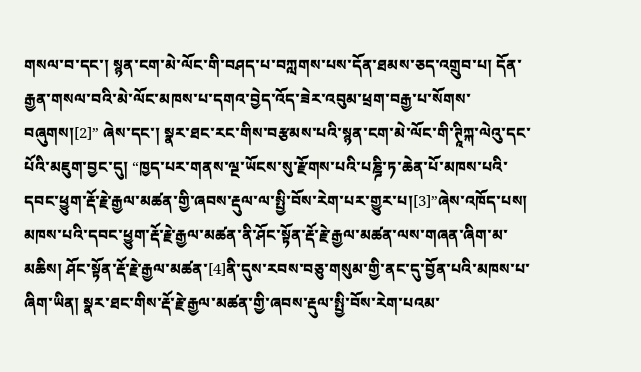གསལ་བ་དང་། སྙན་ངག་མེ་ལོང་གི་བཤད་པ་བཀླགས་པས་དོན་ཐམས་ཅད་འགྲུབ་པ། དོན་རྒྱན་གསལ་བའི་མེ་ལོང་མཁས་པ་དགའ་བྱེད་འོད་ཟེར་འབུམ་ཕྲག་བརྒྱ་པ་སོགས་བཞུགས།[2]” ཞེས་དང་། སྣར་ཐང་རང་གིས་བརྩམས་པའི་སྙན་ངག་མེ་ལོང་གི་ཊཱིཀྐ་ལེའུ་དང་པོའི་མཇུག་བྱང་དུ། “ཁྱད་པར་གནས་ལྔ་ཡོངས་སུ་རྫོགས་པའི་པཎྜི་ཏ་ཆེན་པོ་མཁས་པའི་དབང་ཕྱུག་རྡོ་རྗེ་རྒྱལ་མཚན་གྱི་ཞབས་རྡུལ་ལ་སྤྱི་བོས་རེག་པར་གྱུར་པ།[3]”ཞེས་འཁོད་པས། མཁས་པའི་དབང་ཕྱུག་རྡོ་རྗེ་རྒྱལ་མཚན་ནི་ཤོང་སྟོན་རྡོ་རྗེ་རྒྱལ་མཚན་ལས་གཞན་ཞིག་མ་མཆིས། ཤོང་སྟོན་རྡོ་རྗེ་རྒྱལ་མཚན་[4]ནི་དུས་རབས་བཅུ་གསུམ་གྱི་ནང་དུ་བྱོན་པའི་མཁས་པ་ཞིག་ཡིན། སྣར་ཐང་གིས་རྡོ་རྗེ་རྒྱལ་མཚན་གྱི་ཞབས་རྡུལ་སྤྱི་བོས་རེག་པའམ་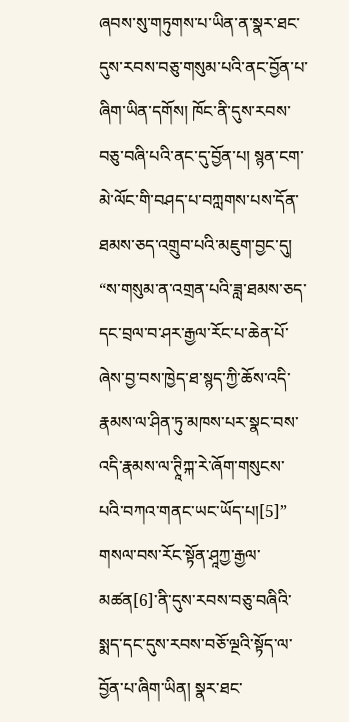ཞབས་སུ་གཏུགས་པ་ཡིན་ན་སྣར་ཐང་དུས་རབས་བཅུ་གསུམ་པའི་ནང་བྱོན་པ་ཞིག་ཡིན་དགོས། ཁོང་ནི་དུས་རབས་བཅུ་བཞི་པའི་ནང་དུ་བྱོན་པ། སྙན་ངག་མེ་ལོང་གི་བཤད་པ་བཀླགས་པས་དོན་ཐམས་ཅད་འགྲུབ་པའི་མཇུག་བྱང་དུ། “ས་གསུམ་ན་འགྲན་པའི་ཟླ་ཐམས་ཅད་དང་བྲལ་བ་ཤར་རྒྱལ་རོང་པ་ཆེན་པོ་ཞེས་བྱ་བས་ཁྱེད་ཐ་སྙད་ཀྱི་ཆོས་འདི་རྣམས་ལ་ཤིན་ཏུ་མཁས་པར་སྣང་བས་འདི་རྣམས་ལ་ཊཱིཀྐ་རེ་ཞོག་གསུངས་པའི་བཀའ་གནང་ཡང་ཡོད་པ།[5]” གསལ་བས་རོང་སྟོན་ཤཱཀྱ་རྒྱལ་མཚན[6]་ནི་དུས་རབས་བཅུ་བཞིའི་སྨད་དང་དུས་རབས་བཅོ་ལྔའི་སྟོད་ལ་བྱོན་པ་ཞིག་ཡིན། སྣར་ཐང་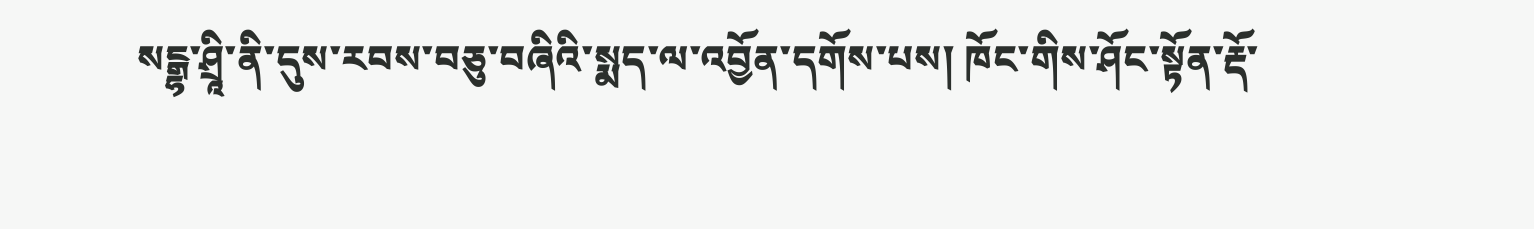སངྒྷ་ཤྲཱི་ནི་དུས་རབས་བཅུ་བཞིའི་སྨད་ལ་འབྱོན་དགོས་པས། ཁོང་གིས་ཤོང་སྟོན་རྡོ་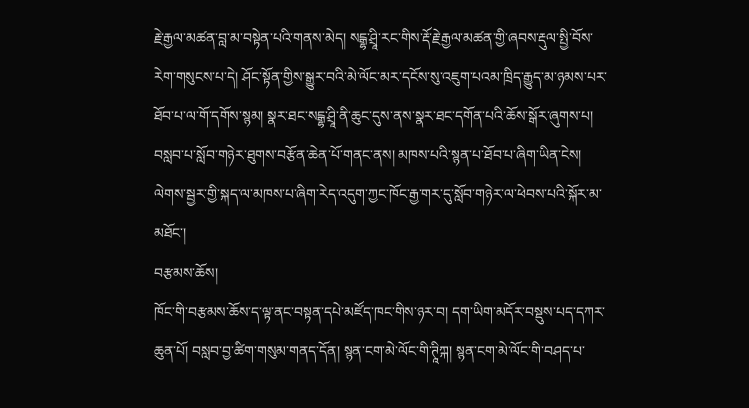རྗེ་རྒྱལ་མཚན་བླ་མ་བསྟེན་པའི་གནས་མེད། སངྒྷ་ཤྲཱི་རང་གིས་རྡོ་རྗེ་རྒྱལ་མཚན་གྱི་ཞབས་རྡུལ་སྤྱི་བོས་རེག་གསུངས་པ་དེ། ཤོང་སྟོན་གྱིས་སྒྱུར་བའི་མེ་ལོང་མར་དངོས་སུ་འཇུག་པའམ་ཁྲིད་རྒྱུད་མ་ཉམས་པར་ཐོབ་པ་ལ་གོ་དགོས་སྙམ། སྣར་ཐང་སངྒྷ་ཤྲཱི་ནི་ཆུང་དུས་ནས་སྣར་ཐང་དགོན་པའི་ཆོས་སྒོར་ཞུགས་པ། བསླབ་པ་སློབ་གཉེར་ཐུགས་བརྩོན་ཆེན་པོ་གནང་ནས། མཁས་པའི་སྙན་པ་ཐོབ་པ་ཞིག་ཡིན་ངེས། ལེགས་སྦྱར་གྱི་སྐད་ལ་མཁས་པ་ཞིག་རེད་འདུག་ཀྱང་ཁོང་རྒྱ་གར་དུ་སློབ་གཉེར་ལ་ཕེབས་པའི་སྐོར་མ་མཐོང་།
བརྩམས་ཆོས།
ཁོང་གི་བརྩམས་ཆོས་ད་ལྟ་ནང་བསྟན་དཔེ་མཛོད་ཁང་གིས་ཉར་བ། དག་ཡིག་མདོར་བསྡུས་པད་དཀར་ཆུན་པོ། བསླབ་བྱ་ཚིག་གསུམ་གནད་དོན། སྙན་ངག་མེ་ལོང་གི་ཊཱིཀྐ། སྙན་ངག་མེ་ལོང་གི་བཤད་པ་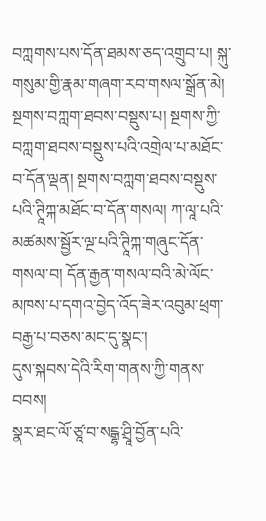བཀླགས་པས་དོན་ཐམས་ཅད་འགྲུབ་པ། སྐུ་གསུམ་གྱི་རྣམ་གཞག་རབ་གསལ་སྒྲོན་མེ། སྔགས་བཀླག་ཐབས་བསྡུས་པ། སྔགས་ཀྱི་བཀླག་ཐབས་བསྡུས་པའི་འགྲེལ་པ་མཐོང་བ་དོན་ལྡན། སྔགས་བཀླག་ཐབས་བསྡུས་པའི་ཊཱིཀྐ་མཐོང་བ་དོན་གསལ། ཀ་ལཱ་པའི་མཚམས་སྦྱོར་ལྔ་པའི་ཊཱིཀྐ་གཞུང་དོན་གསལ་བ། དོན་རྒྱན་གསལ་བའི་མེ་ལོང་མཁས་པ་དགའ་བྱེད་འོད་ཟེར་འབུམ་ཕྲག་བརྒྱ་པ་བཅས་མང་དུ་སྣང་།
དུས་སྐབས་དེའི་རིག་གནས་ཀྱི་གནས་བབས།
སྣར་ཐང་ལོ་ཙཱ་བ་སངྒྷ་ཤྲཱི་བྱོན་པའི་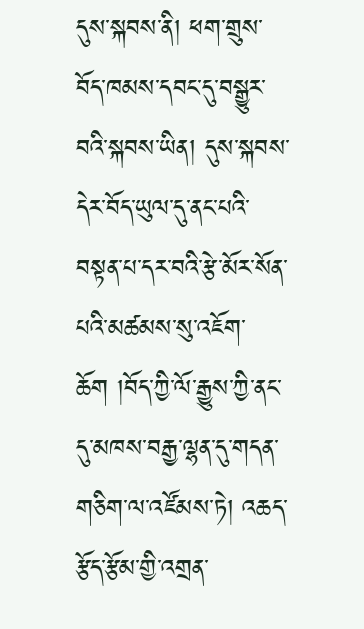དུས་སྐབས་ནི། ཕག་གྲུས་བོད་ཁམས་དབང་དུ་བསྒྱུར་བའི་སྐབས་ཡིན། དུས་སྐབས་དེར་བོད་ཡུལ་དུ་ནང་པའི་བསྟན་པ་དར་བའི་རྩེ་མོར་སོན་པའི་མཚམས་སུ་འཇོག་ཆོག །བོད་ཀྱི་ལོ་རྒྱུས་ཀྱི་ནང་དུ་མཁས་བརྒྱ་ལྷན་དུ་གདན་གཅིག་ལ་འཛོམས་ཏེ། འཆད་རྩོད་རྩོམ་གྱི་འགྲན་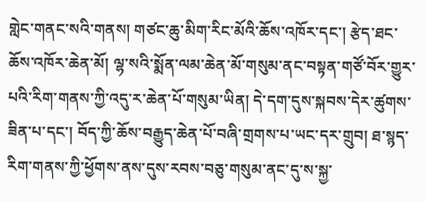གླེང་གནང་སའི་གནས། གཙང་ཆུ་མིག་རིང་མོའི་ཆོས་འཁོར་དང་། རྩེད་ཐང་ཆོས་འཁོར་ཆེན་མོ། ལྷ་སའི་སྨོན་ལམ་ཆེན་མོ་གསུམ་ནང་བསྟན་གཙོ་བོར་གྱུར་པའི་རིག་གནས་ཀྱི་འདུ་ར་ཆེན་པོ་གསུམ་ཡིན། དེ་དག་དུས་སྐབས་དེར་ཚུགས་ཟིན་པ་དང་། བོད་ཀྱི་ཆོས་བརྒྱུད་ཆེན་པོ་བཞི་གྲགས་པ་ཡང་དར་གྲུབ། ཐ་སྙད་རིག་གནས་ཀྱི་ཕྱོགས་ནས་དུས་རབས་བཅུ་གསུམ་ནང་དུ་ས་སྐྱ་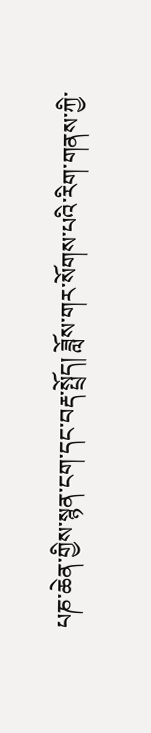པཎ་ཆེན་གྱིས་སྙན་ངག་དང་བརྡ་སྤྲོད། ཟློས་གར་སོགས་པའི་རིག་གནས་ཀྱི་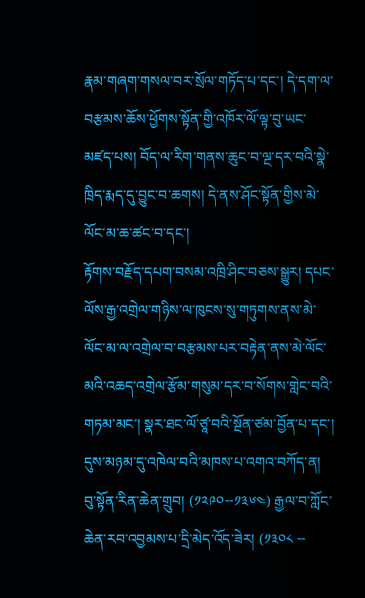རྣམ་གཞག་གསལ་བར་སྲོལ་གཏོད་པ་དང་། དེ་དག་ལ་བརྩམས་ཆོས་ཕྱོགས་སྟོན་གྱི་འཁོར་ལོ་ལྟ་བུ་ཡང་མཛད་པས། བོད་ལ་རིག་གནས་ཆུང་བ་ལྔ་དར་བའི་སྣེ་ཁྲིད་རྨད་དུ་བྱུང་བ་ཆགས། དེ་ནས་ཤོང་སྟོན་གྱིས་མེ་ལོང་མ་ཆ་ཚང་བ་དང་།
རྟོགས་བརྗོད་དཔག་བསམ་འཁྲི་ཤིང་བཅས་སྒྱུར། དཔང་ལོས་རྒྱ་འགྲེལ་གཉིས་ལ་ཁུངས་སུ་གཏུགས་ནས་མེ་ལོང་མ་ལ་འགྲེལ་བ་བརྩམས་པར་བརྟེན་ནས་མེ་ལོང་མའི་འཆད་འགྲེལ་རྩོམ་གསུམ་དར་བ་སོགས་གླེང་བའི་གཏམ་མང་། སྣར་ཐང་ལོ་ཙཱ་བའི་སྔོན་ཙམ་བྱོན་པ་དང་། དུས་མཉམ་དུ་འཁེལ་བའི་མཁས་པ་འགའ་བཀོད་ན། བུ་སྟོན་རིན་ཆེན་གྲུབ། (༡༢༩༠--༡༣༦༤) རྒྱལ་བ་ཀློང་ཆེན་རབ་འབྱམས་པ་དྲི་མེད་འོད་ཟེར། (༡༣༠༨ --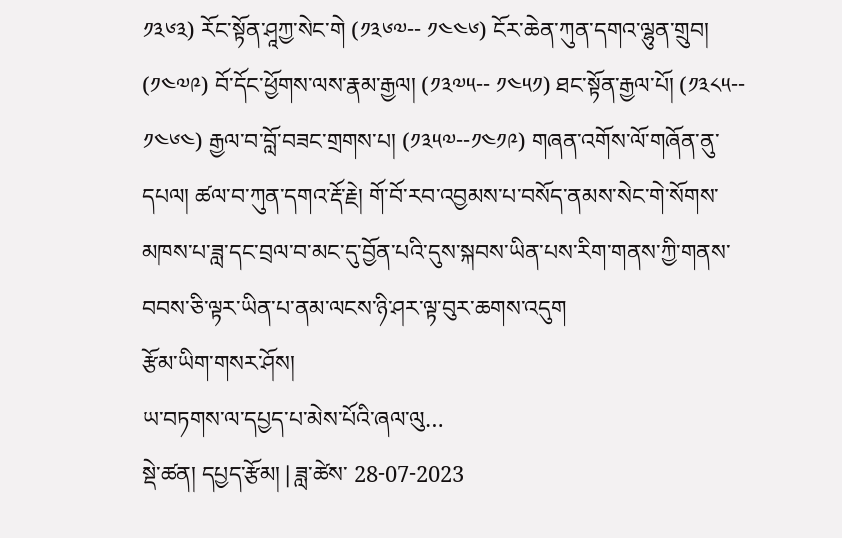༡༣༦༣) རོང་སྟོན་ཤཱཀྱ་སེང་གེ (༡༣༦༧-- ༡༤༤༦) ངོར་ཆེན་ཀུན་དགའ་ལྷུན་གྲུབ། (༡༤༧༩) བོ་དོང་ཕྱོགས་ལས་རྣམ་རྒྱལ། (༡༣༧༥-- ༡༤༥༡) ཐང་སྟོན་རྒྱལ་པོ། (༡༣༨༥-- ༡༤༦༤) རྒྱལ་བ་བློ་བཟང་གྲགས་པ། (༡༣༥༧--༡༤༡༩) གཞན་འགོས་ལོ་གཞོན་ནུ་དཔལ། ཚལ་བ་ཀུན་དགའ་རྡོ་རྗེ། གོ་བོ་རབ་འབྱམས་པ་བསོད་ནམས་སེང་གེ་སོགས་མཁས་པ་ཟླ་དང་བྲལ་བ་མང་དུ་བྱོན་པའི་དུས་སྐབས་ཡིན་པས་རིག་གནས་ཀྱི་གནས་བབས་ཅི་ལྟར་ཡིན་པ་ནམ་ལངས་ཉི་ཤར་ལྟ་བུར་ཆགས་འདུག
རྩོམ་ཡིག་གསར་ཤོས།
ཡ་བཏགས་ལ་དཔྱད་པ་མེས་པོའི་ཞལ་ལུ…
སྡེ་ཚན། དཔྱད་རྩོམ། | ཟླ་ཚེས་ 28-07-2023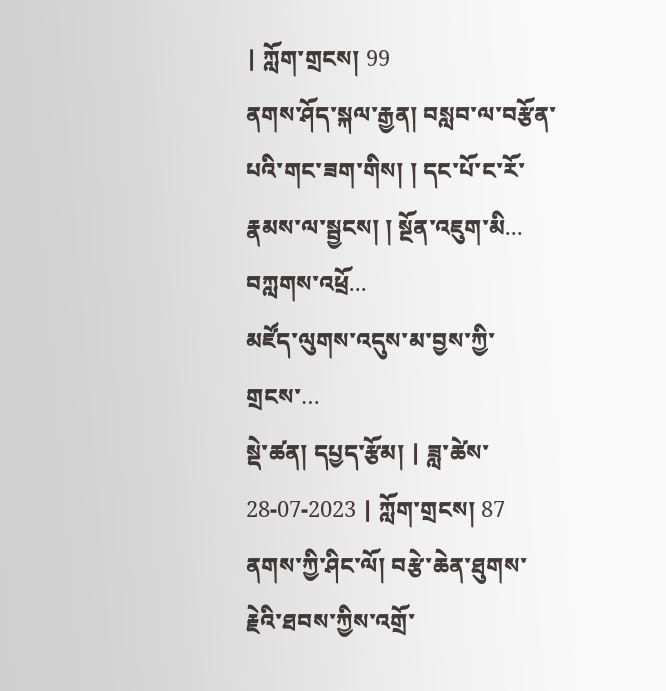| ཀློག་གྲངས། 99
ནགས་ཤོད་སྐལ་རྒྱན། བསླབ་ལ་བརྩོན་པའི་གང་ཟག་གིས། ། དང་པོ་ང་རོ་རྣམས་ལ་སྦྱངས། ། སྔོན་འཇུག་མི... བཀླགས་འཕྲོ...
མཛོད་ལུགས་འདུས་མ་བྱས་ཀྱི་གྲངས་…
སྡེ་ཚན། དཔྱད་རྩོམ། | ཟླ་ཚེས་ 28-07-2023 | ཀློག་གྲངས། 87
ནགས་ཀྱི་ཤིང་ལོ། བརྩེ་ཆེན་ཐུགས་རྗེའི་ཐབས་ཀྱིས་འགྲོ་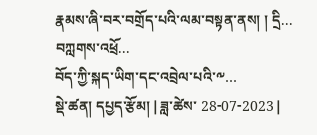རྣམས་ཞི་བར་བགྲོད་པའི་ལམ་བསྟན་ནས། ། དྲི... བཀླགས་འཕྲོ...
བོད་ཀྱི་སྐད་ཡིག་དང་འབྲེལ་པའི་༸…
སྡེ་ཚན། དཔྱད་རྩོམ། | ཟླ་ཚེས་ 28-07-2023 |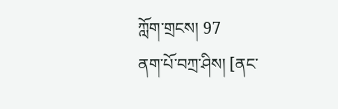ཀློག་གྲངས། 97
ནག་པོ་བཀྲ་ཤིས། [ནང་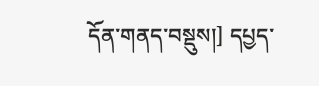དོན་གནད་བསྡུས།] དཔྱད་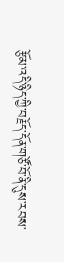རྩོམ་འདི་ཉིད་ཀྱི་བརྗོད་དོན་གཙོ་བོ་ནི་དུས་རབས་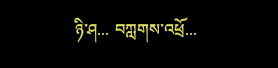ཉི་ཤ... བཀླགས་འཕྲོ...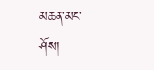མཆན་མང་ཤོས།